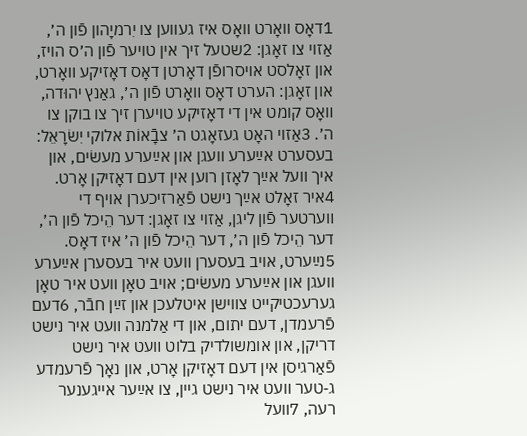1דאָס װאָרט װאָס איז געװען צו יִרמיָהון פֿון ה׳, אַזױ צו זאָגן: 2שטעל זיך אין טױער פֿון ה׳ס הױז, און זאָלסט אױסרופֿן דאָרטן דאָס דאָזיקע װאָרט, און זאָגן: הערט דאָס װאָרט פֿון ה׳, גאַנץ יהוּדה, װאָס קומט אין די דאָזיקע טױערן זיך צו בוקן צו ה׳. 3אַזױ האָט געזאָגט ה׳ צבָֿאוֹת אלוקי יִשׂרָאֵל: בעסערט אײַערע װעגן און אײַערע מעשׂים, און איך װעל אײַך לאָזן רוען אין דעם דאָזיקן אָרט. 4איר זאָלט אײַך נישט פֿאַרזיכערן אױף די װערטער פֿון ליגן, אַזױ צו זאָגן: דער הֵיכל פֿון ה׳, דער הֵיכל פֿון ה׳, דער הֵיכל פֿון ה׳ איז דאָס.
5נײַערט, אױב בעסערן װעט איר בעסערן אײַערע װעגן און אײַערע מעשׂים; אױב טאָן װעט איר טאָן גערעכטיקײט צװישן איטלעכן און זײַן חבֿר, 6דעם פֿרעמדן, דעם יתום, און די אַלמנה װעט איר נישט דריקן, און אומשולדיק בלוט װעט איר נישט פֿאַרגיסן אין דעם דאָזיקן אָרט, און נאָך פֿרעמדע ג‑טער װעט איר נישט גײן, צו אײַער אײגענער רעה, 7װעל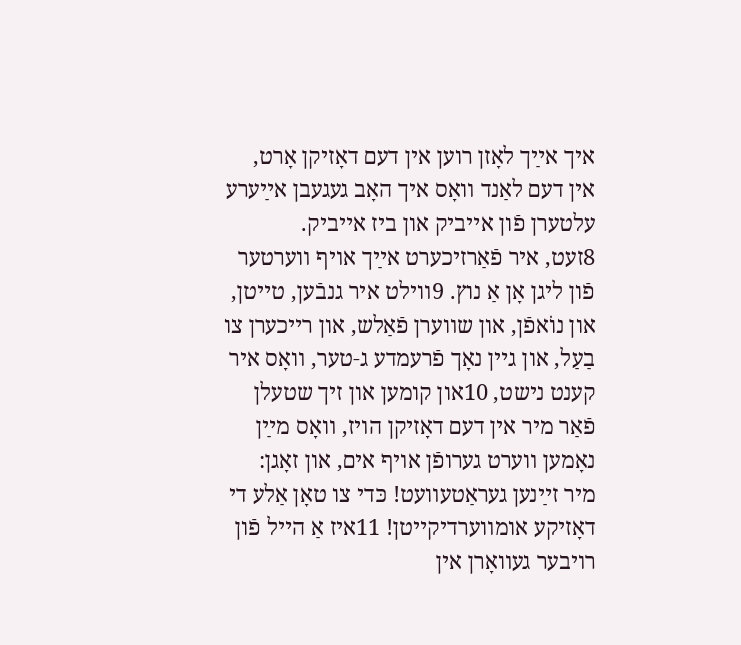איך אײַך לאָזן רוען אין דעם דאָזיקן אָרט, אין דעם לאַנד װאָס איך האָב געגעבן אײַערע עלטערן פֿון אײביק און ביז אײביק.
8זעט, איר פֿאַרזיכערט אײַך אױף װערטער פֿון ליגן אָן אַ נוץ. 9װילט איר גנבֿען, טײטן, און נוֹאפֿן, און שװערן פֿאַלש, און רײכערן צו בַעַל, און גײן נאָך פֿרעמדע ג‑טער, װאָס איר קענט נישט, 10און קומען און זיך שטעלן פֿאַר מיר אין דעם דאָזיקן הױז, װאָס מײַן נאָמען װערט גערופֿן אױף אים, און זאָגן: מיר זײַנען געראַטעװעט! כּדי צו טאָן אַלע די דאָזיקע אומװערדיקײטן! 11איז אַ הײל פֿון רױבער געװאָרן אין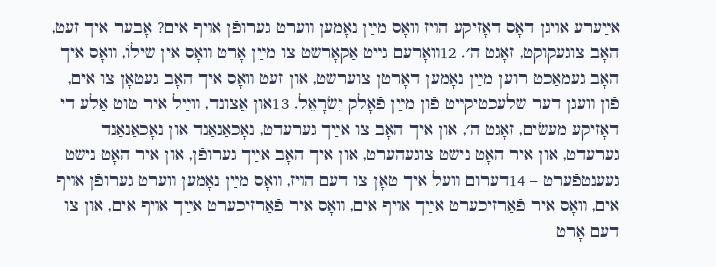אײַערע אױגן דאָס דאָזיקע הױז װאָס מײַן נאָמען װערט גערופֿן אױף אים? אָבער איך זעט, האָב צוגעקוקט, זאָגט ה׳. 12װאָרעם גײט אַקאָרשט צו מײַן אָרט װאָס אין שילוֹ, װאָס איך האָב געמאַכט רוען מײַן נאָמען דאָרטן צוערשט, און זעט װאָס איך האָב געטאָן צו אים, פֿון װעגן דער שלעכטיקײט פֿון מײַן פֿאָלק יִשׂרָאֵל. 13און אַצונד, װײַל איר טוט אַלע די דאָזיקע מעשׂים, זאָגט ה׳, און איך האָב צו אײַך גערעדט, נאָכאַנאַנד און נאָכאַנאַנד גערעדט, און איר האָט נישט צוגעהערט, און איך האָב אײַך גערופֿן, און איר האָט נישט געענטפֿערט – 14דערום װעל איך טאָן צו דעם הױז, װאָס מײַן נאָמען װערט גערופֿן אױף אים, װאָס איר פֿאַרזיכערט אײַך אױף אים, װאָס איר פֿאַרזיכערט אײַך אױף אים, און צו דעם אָרט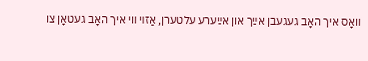װאָס איך האָב געגעבן אײַך און אײַערע עלטערן, אַזױ װי איך האָב געטאָן צו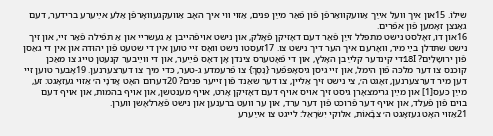שילוֹ. 15און איך װעל אײַך אַװעקװאַרפֿן פֿון פֿאַר מײַן פּנים, אַזױ װי איך האָב אַװעקגעװאָרפֿן אַלע אײַערע ברידער, דעם גאַנצן זאָמען פֿון אפֿרים.
16און דו, זאָלסט נישט מתפּלל זײַן פֿאַר דעם דאָזיקן פֿאָלק, און נישט אױפֿהײבן אַ געשרײ און אַ תּפֿילה פֿאַר זײ, און זיך נישט שתּדלן בײַ מיר, װאָרעם איך הער דיך נישט צו. 17זעסטו נישט װאָס זײ טוען אין די שטעט פֿון יהוּדה און אין די גאַסן פֿון ירושָלַיִם? 18Iדי קינדער קלײַבן האָלץ, און די פֿאָטערס צינדן אָן דאָס פֿײַער, און די װײַבער קנעטן טײג צו מאַכן קוכנס צו דער מלכּה פֿון הימל, און זײ גיסן גיסאָפּפֿער {נֶסֶךְ} צו פֿרעמדע ג‑טער, כּדי מיך צו דערצערנען. 19אָבער טוען זײ דען מיר דערצערנען, זאָגט ה׳, צי נישט זיך אַלײן, צו דער שאַנד פֿון זײער פּנים? 20דערום האָט אֲדֹנָי ה׳ אַזױ געזאָגט: זע, מײַן כּעס[1] און מײַן גרימצאָרן גיסט זיך אױס אױף דעם דאָזיקן אָרט, אױף מענטשן, און אױף בהמות, און אױף דעם בױם פֿון פֿעלד, און אױף דער פֿרוכט פֿון דער ערד, און ער װעט ברענען און נישט פֿאַרלאָשן װערן.
21אַזױ האָט געזאָגט ה׳ צבָֿאוֹת, אלוקי יִשׂרָאֵל: לײגט צו אײַערע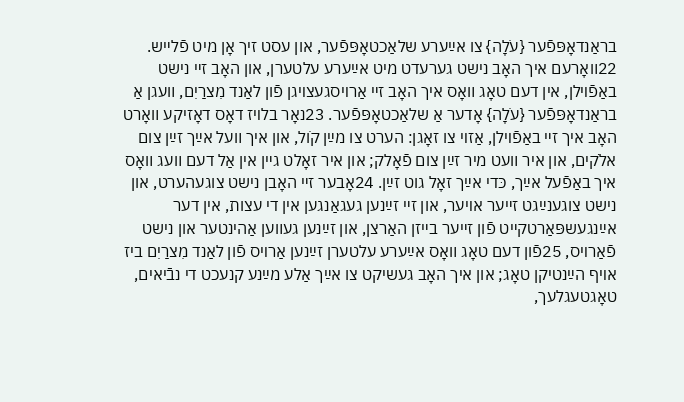בראַנדאָפּפֿער {עֹלָה} צו אײַערע שלאַכטאָפּפֿער, און עסט זיך אָן מיט פֿלײש. 22װאָרעם איך האָב נישט גערעדט מיט אײַערע עלטערן, און האָב זײ נישט באַפֿױלן, אין דעם טאָג װאָס איך האָב זײ אַרױסגעצױגן פֿון לאַנד מִצרַיִם, װעגן אַ בראַנדאָפּפֿער {עֹלָה} אָדער אַ שלאַכטאָפּפֿער. 23נאָר בלױז דאָס דאָזיקע װאָרט האָב איך זײ באַפֿױלן, אַזױ צו זאָגן: הערט צו מײַן קֹול, און איך װעל אײַך זײַן צום אלֹקים, און איר װעט מיר זײַן צום פֿאָלק; און איר זאָלט גײן אין אַל דעם װעג װאָס איך באַפֿעל אײַך, כּדי אײַך זאָל גוט זײַן. 24אָבער זײ האָבן נישט צוגעהערט, און נישט צוגענײַגט זײער אױער, און זײ זײַנען געגאַנגען אין די עצות, אין דער אײַנגעשפּאַרטקײט פֿון זײער בײזן האַרצן, און זײַנען געװען אַהינטער און נישט פֿאַרױס, 25פֿון דעם טאָג װאָס אײַערע עלטערן זײַנען אַרױס פֿון לאַנד מִצרַיִם ביז אױף הײַנטיקן טאָג; און איך האָב געשיקט צו אײַך אַלע מײַנע קנעכט די נבֿיאים, טאָגטעגלעך,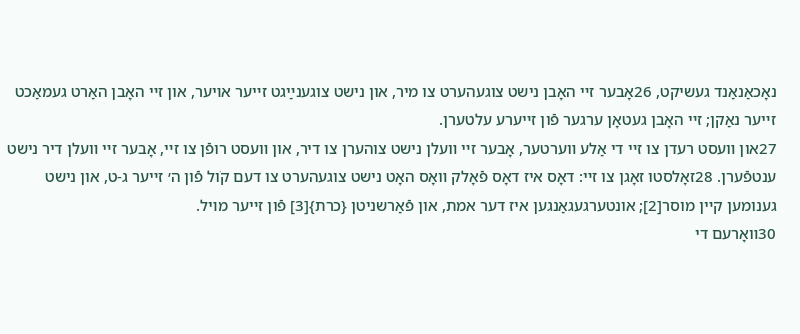נאָכאַנאַנד געשיקט, 26אָבער זײ האָבן נישט צוגעהערט צו מיר, און נישט צוגענײַגט זײער אױער, און זײ האָבן האַרט געמאַכט זײער נאַקן; זײ האָבן געטאָן ערגער פֿון זײערע עלטערן.
27און װעסט רעדן צו זײ די אַלע װערטער, אָבער זײ װעלן נישט צוהערן צו דיר, און װעסט רופֿן צו זײ, אָבער זײ װעלן דיר נישט ענטפֿערן. 28זאָלסטו זאָגן צו זײ: דאָס איז דאָס פֿאָלק װאָס האָט נישט צוגעהערט צו דעם קֹול פֿון ה׳ זײער ג-ט, און נישט גענומען קײן מוסר[2]; אונטערגעגאַנגען איז דער אמת, און פֿאַרשניטן {כרת}[3] פֿון זײער מױל.
30װאָרעם די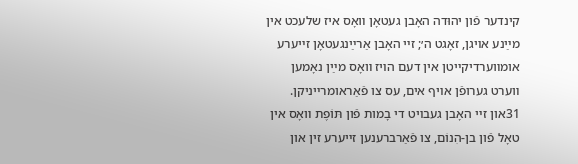קינדער פֿון יהוּדה האָבן געטאָן װאָס איז שלעכט אין מײַנע אױגן, זאָגט ה׳; זײ האָבן אַרײַנגעטאָן זײערע אומװערדיקײטן אין דעם הױז װאָס מײַן נאָמען װערט גערופֿן אױף אים, עס צו פֿאַראומרײניקן. 31און זײ האָבן געבױט די בָמות פֿון תּוֹפֶת װאָס אין טאָל פֿון בן-הִנוֹם, צו פֿאַרברענען זײערע זין און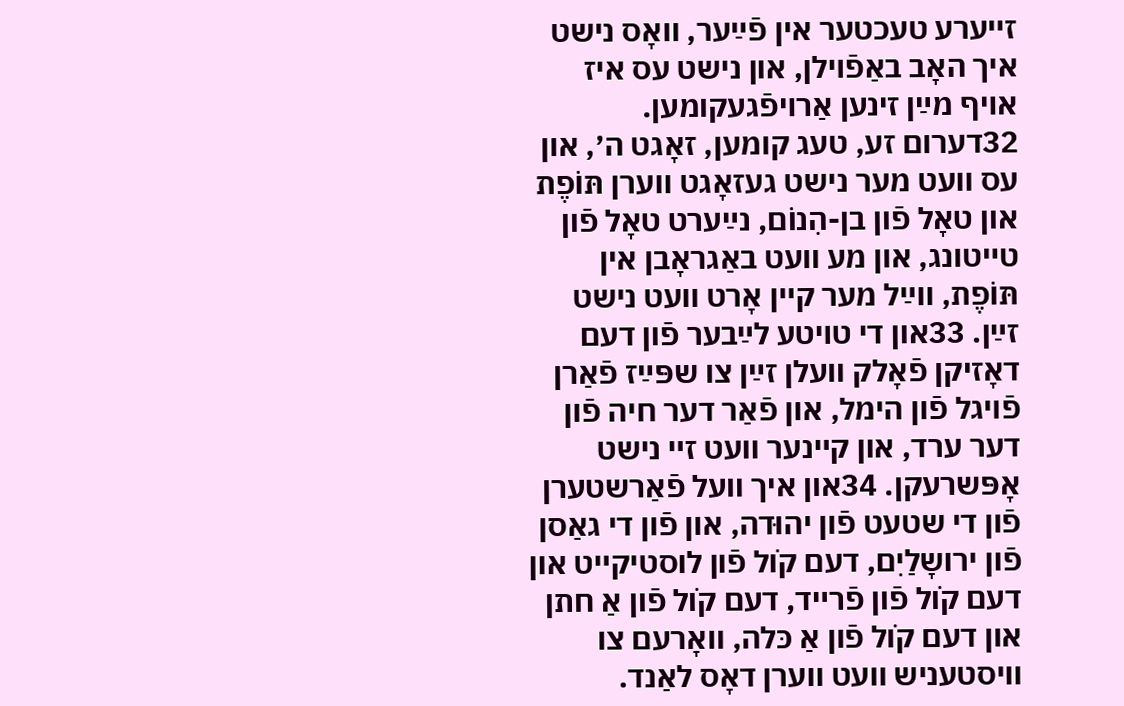זײערע טעכטער אין פֿײַער, װאָס נישט איך האָב באַפֿױלן, און נישט עס איז אױף מײַן זינען אַרױפֿגעקומען. 32דערום זע, טעג קומען, זאָגט ה׳, און עס װעט מער נישט געזאָגט װערן תּוֹפֶת און טאָל פֿון בן-הִנוֹם, נײַערט טאָל פֿון טײטונג, און מע װעט באַגראָבן אין תּוֹפֶת, װײַל מער קײן אָרט װעט נישט זײַן. 33און די טױטע לײַבער פֿון דעם דאָזיקן פֿאָלק װעלן זײַן צו שפּײַז פֿאַרן פֿױגל פֿון הימל, און פֿאַר דער חיה פֿון דער ערד, און קײנער װעט זײ נישט אָפּשרעקן. 34און איך װעל פֿאַרשטערן פֿון די שטעט פֿון יהוּדה, און פֿון די גאַסן פֿון ירושָלַיִם, דעם קֹול פֿון לוסטיקײט און דעם קֹול פֿון פֿרײד, דעם קֹול פֿון אַ חתן און דעם קֹול פֿון אַ כּלה, װאָרעם צו װיסטעניש װעט װערן דאָס לאַנד.